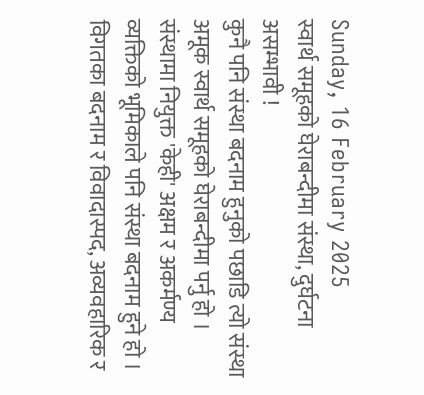Sunday, 16 February 2025
स्वार्थ समूहको घेराबन्दीमा संस्था, दुर्घटना असम्भावी !
कुनै पनि संस्था बदनाम हुनुको पछाडि त्यो संस्था अमूक स्वार्थ समूहको घेराबन्दीमा पर्नु हो । संस्थामा नियुक्त 'केही' अक्षम र अकर्मण्य व्यक्तिको भूमिकाले पनि संस्था बदनाम हुने हो । विगतका बदनाम र विवादास्पद, अव्यवहारिक र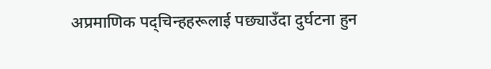अप्रमाणिक पद्चिन्हहरूलाई पछ्याउँदा दुर्घटना हुन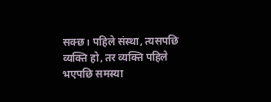सक्छ। पहिले संस्था, त्यसपछि व्यक्ति हो, तर व्यक्ति पहिले भएपछि समस्या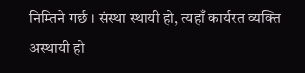निम्तिने गर्छ । संस्था स्थायी हो, त्यहाँ कार्यरत व्यक्ति अस्थायी हो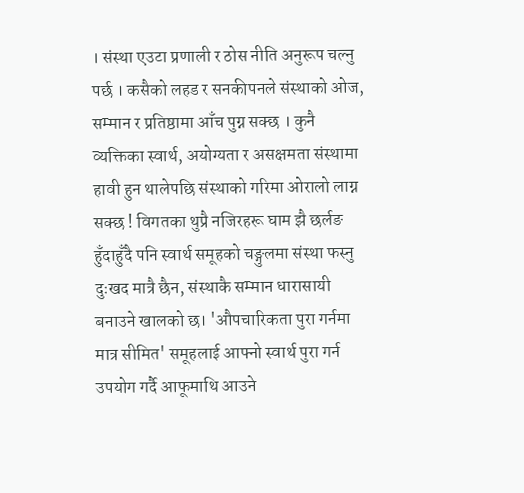। संस्था एउटा प्रणाली र ठोस नीति अनुरूप चल्नु पर्छ । कसैको लहड र सनकीपनले संस्थाको ओज, सम्मान र प्रतिष्ठामा आँच पुग्न सक्छ । कुनै व्यक्तिका स्वार्थ, अयोग्यता र असक्षमता संस्थामा हावी हुन थालेपछि संस्थाको गरिमा ओरालो लाग्न सक्छ ! विगतका थुप्रै नजिरहरू घाम झै छर्लङ हुँदाहुँदै पनि स्वार्थ समूहको चङ्गुलमा संस्था फस्नु दुःखद मात्रै छैन, संस्थाकै सम्मान धारासायी बनाउने खालको छ। 'औपचारिकता पुरा गर्नमा मात्र सीमित' समूहलाई आफ्नो स्वार्थ पुरा गर्न उपयोग गर्दै आफूमाथि आउने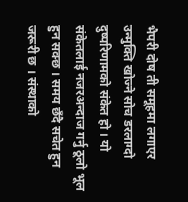भैपरी दोष ती समूहमा लगाएर उन्मुक्ति खोज्ने सोच डरलाग्दो दुष्परिणामको संकेत हो । यो संकेतलाई नजरअन्दाज गर्नु ठूलो भूल हुन सक्छ । समय छँदै सचेत हुन जरूरी छ । संस्थाको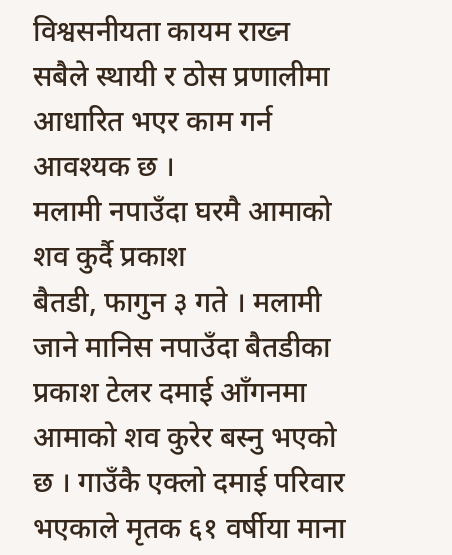विश्वसनीयता कायम राख्न सबैले स्थायी र ठोस प्रणालीमा आधारित भएर काम गर्न आवश्यक छ ।
मलामी नपाउँदा घरमै आमाको शव कुर्दै प्रकाश
बैतडी, फागुन ३ गते । मलामी जाने मानिस नपाउँदा बैतडीका प्रकाश टेलर दमाई आँगनमा आमाको शव कुरेर बस्नु भएको छ । गाउँकै एक्लो दमाई परिवार भएकाले मृतक ६१ वर्षीया माना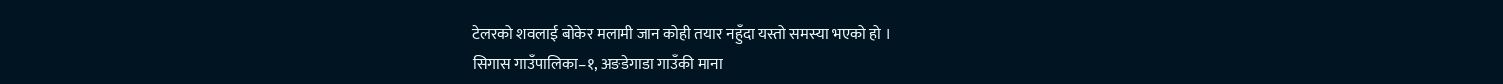टेलरको शवलाई बोकेर मलामी जान कोही तयार नहुँदा यस्तो समस्या भएको हो ।
सिगास गाउँपालिका–१, अङडेगाडा गाउँकी माना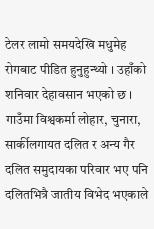टेलर लामो समयदेखि मधुमेह रोगबाट पीडित हुनुहुन्थ्यो । उहाँको शनिवार देहावसान भएको छ । गाउँमा विश्वकर्मा लोहार, चुनारा, सार्कीलगायत दलित र अन्य गैर दलित समुदायका परिवार भए पनि दलितभित्रै जातीय विभेद भएकाले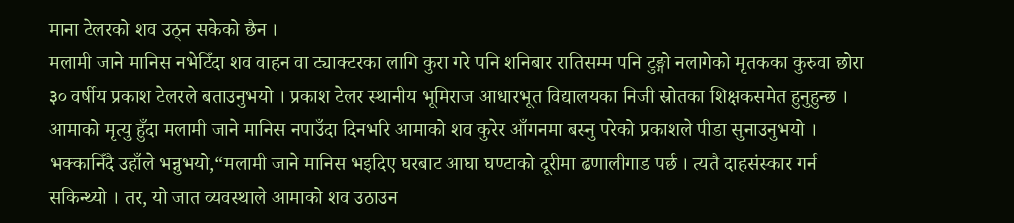माना टेलरको शव उठ्न सकेको छैन ।
मलामी जाने मानिस नभेटिँदा शव वाहन वा ट्याक्टरका लागि कुरा गरे पनि शनिबार रातिसम्म पनि टुङ्गो नलागेको मृतकका कुरुवा छोरा ३० वर्षीय प्रकाश टेलरले बताउनुभयो । प्रकाश टेलर स्थानीय भूमिराज आधारभूत विद्यालयका निजी स्रोतका शिक्षकसमेत हुनुहुन्छ ।
आमाको मृत्यु हुँदा मलामी जाने मानिस नपाउँदा दिनभरि आमाको शव कुरेर आँगनमा बस्नु परेको प्रकाशले पीडा सुनाउनुभयो । भक्कानिँदै उहाँले भन्नुभयो,“मलामी जाने मानिस भइदिए घरबाट आघा घण्टाको दूरीमा ढणालीगाड पर्छ । त्यतै दाहसंस्कार गर्न सकिन्थ्यो । तर, यो जात व्यवस्थाले आमाको शव उठाउन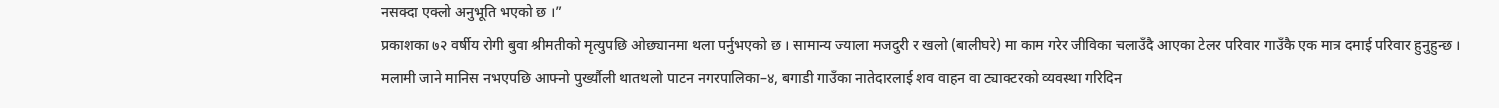नसक्दा एक्लो अनुभूति भएको छ ।”
प्रकाशका ७२ वर्षीय रोगी बुवा श्रीमतीको मृत्युपछि ओछ्यानमा थला पर्नुभएको छ । सामान्य ज्याला मजदुरी र खलो (बालीघरे) मा काम गरेर जीविका चलाउँदै आएका टेलर परिवार गाउँकै एक मात्र दमाई परिवार हुनुहुन्छ ।
मलामी जाने मानिस नभएपछि आफ्नो पुर्ख्यौली थातथलो पाटन नगरपालिका–४, बगाडी गाउँका नातेदारलाई शव वाहन वा ट्याक्टरको व्यवस्था गरिदिन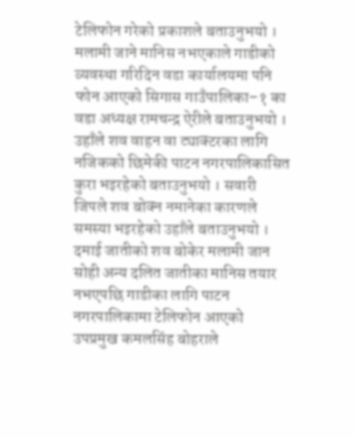टेलिफोन गरेको प्रकाशले बताउनुभयो ।
मलामी जाने मानिस नभएकाले गाडीको व्यवस्था गरिदिन वडा कार्यालयमा पनि फोन आएको सिगास गाउँपालिका–१ का वडा अध्यक्ष रामचन्द्र ऐरीले बताउनुभयो । उहाँले शव वाहन वा ट्याक्टरका लागि नजिकको छिमेकी पाटन नगरपालिकासित कुरा भइरहेको बताउनुभयो । सवारी जिपले शव बोक्न नमानेका कारणले समस्या भइरहेको उहाँले बताउनुभयो ।
दमाई जातीको शव बोकेर मलामी जान सोही अन्य दलित जातीका मानिस तयार नभएपछि गाडीका लागि पाटन नगरपालिकामा टेलिफोन आएको उपप्रमुख कमलसिंह बोहराले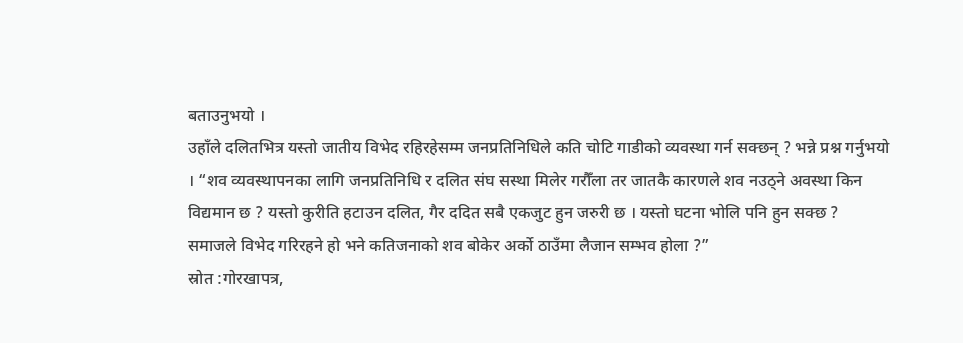बताउनुभयो ।
उहाँले दलितभित्र यस्तो जातीय विभेद रहिरहेसम्म जनप्रतिनिधिले कति चोटि गाडीको व्यवस्था गर्न सक्छन् ? भन्ने प्रश्न गर्नुभयो । “शव व्यवस्थापनका लागि जनप्रतिनिधि र दलित संघ सस्था मिलेर गरौँला तर जातकै कारणले शव नउठ्ने अवस्था किन विद्यमान छ ? यस्तो कुरीति हटाउन दलित, गैर ददित सबै एकजुट हुन जरुरी छ । यस्तो घटना भोलि पनि हुन सक्छ ? समाजले विभेद गरिरहने हो भने कतिजनाको शव बोकेर अर्को ठाउँमा लैजान सम्भव होला ?”
स्रोत :गोरखापत्र,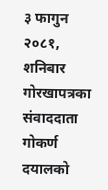३ फागुन २०८१, शनिबार
गोरखापत्रका संवाददाता गोकर्ण दयालको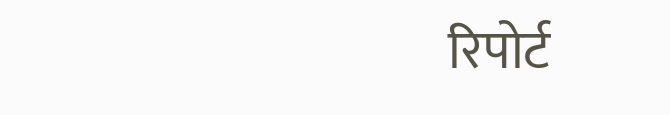रिपोर्ट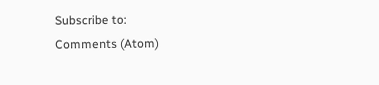Subscribe to:
Comments (Atom)